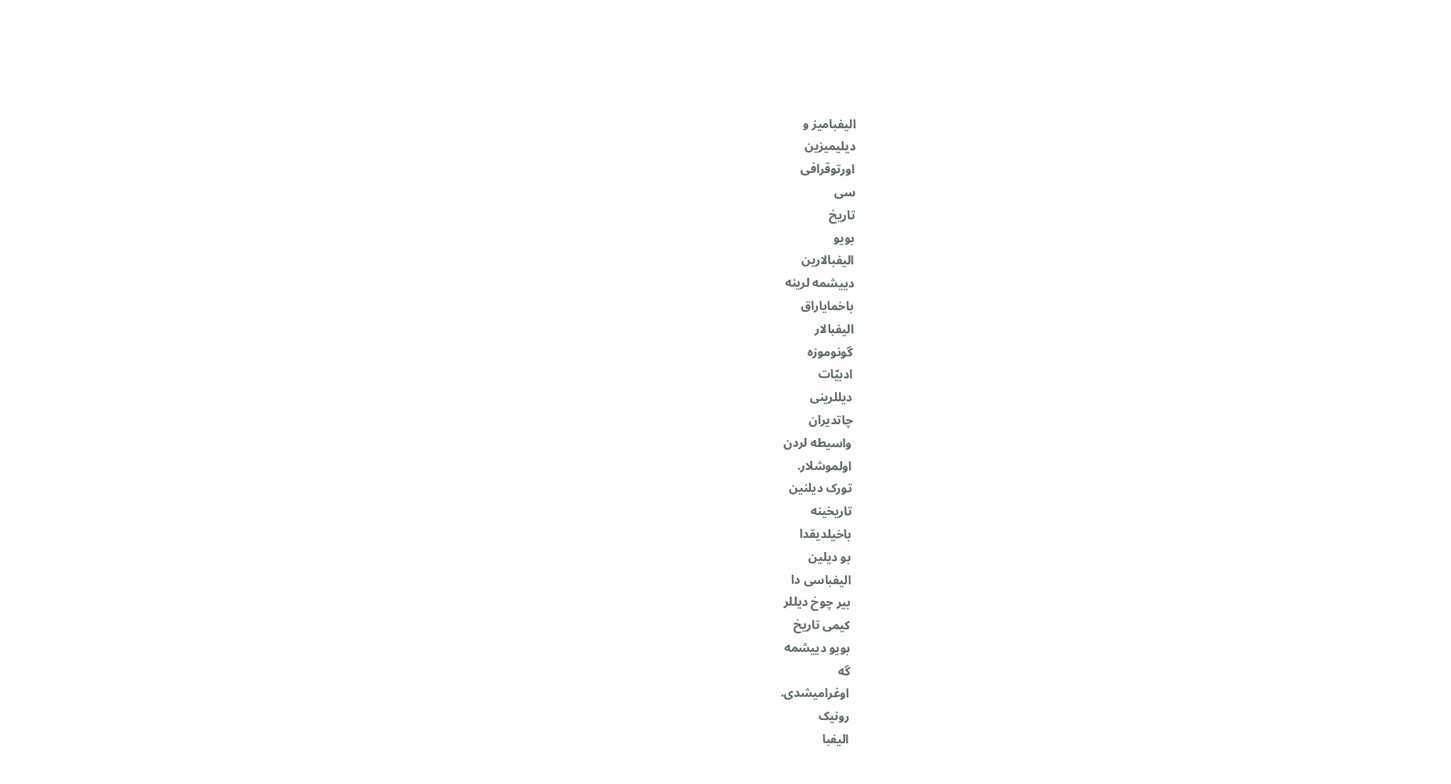الیفبامیز و
دیلیمیزین
اورتوقرافی
سی
تاریخ
بویو
الیفبالارین
دییشمه لرینه
باخمایاراق
الیفبالار
گونوموزه
ادبیّات
دیللرینی
چاتدیران
واسیطه لردن
اولموشلار.
تورک دیلنین
تاریخینه
باخیلدیقدا
بو دیلین
الیفباسی دا
بیر چوخ دیللر
کیمی تاریخ
بویو دییشمه
گه
اوغرامیشدی.
رونیک
الیفبا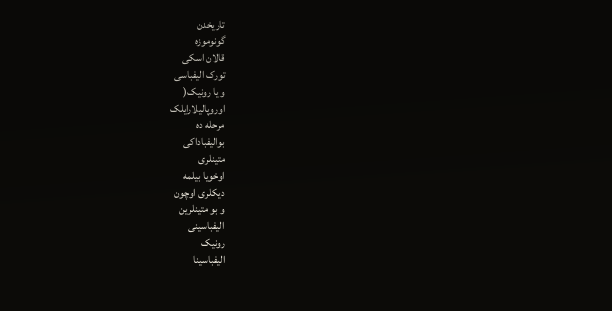تاریخدن
گونوموزه
قالان اسکی
تورک الیفباسی
و یا رونیک(
اوروپالیلارایلک
مرحله ده
بوالیفباداکی
متینلری
اوخویا بیلمه
دیکلری اوچون
و بو متینلرین
الیفباسینی
رونیک
الیفباسینا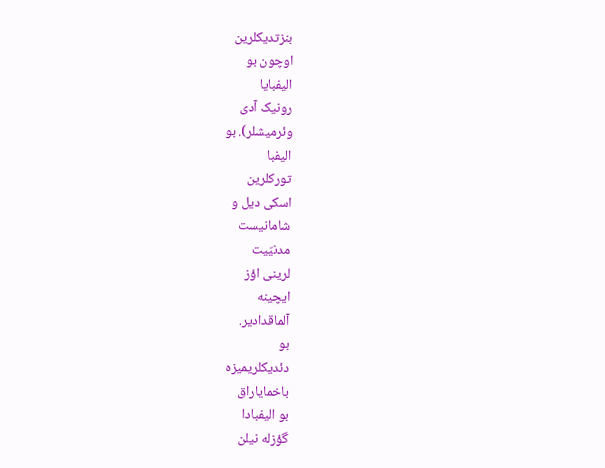بنزتدیکلرین
اوچون بو
الیفبایا
رونیک آدی
وئرمیشلر). بو
الیفبا
تورکلرین
اسکی دیل و
شامانیست
مدنیّیت
لرینی اؤز
ایچینه
آلماقدادیر.
بو
دئدیکلریمیزه
باخمایاراق
بو الیفبادا
گؤزله نیلن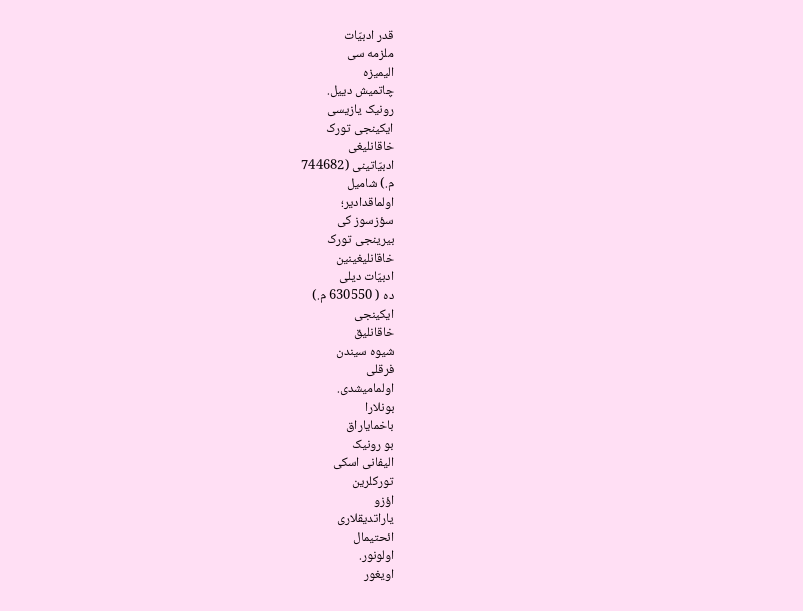قدر ادبیّات
ملزمه سی
الیمیزه
چاتمیش دییل.
رونیک یازیسی
ایکینجی تورک
خاقانلیغی
ادبیّاتینی (744682
م.) شامیل
اولماقدادیر؛
سؤزسوز کی
بیرینجی تورک
خاقانلیغینین
ادبیّات دیلی
ده ( 630550 م.)
ایکینجی
خاقانلیق
شیوه سیندن
فرقلی
اولمامیشدی.
بونلارا
باخمایاراق
بو رونیک
الیفانی اسکی
تورکلرین
اؤزو
یاراتدیقلاری
ائحتیمال
اولونور.
اویغور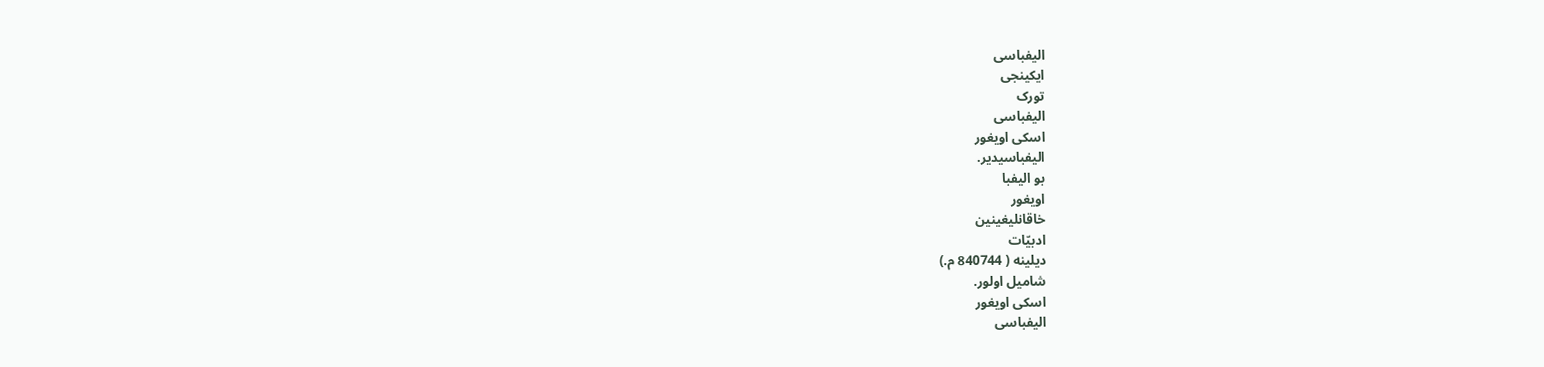الیفباسی
ایکینجی
تورک
الیفباسی
اسکی اویغور
الیفباسیدیر.
بو الیفبا
اویغور
خاقانلیغینین
ادبیّات
دیلینه ( 840744 م.)
شامیل اولور.
اسکی اویغور
الیفباسی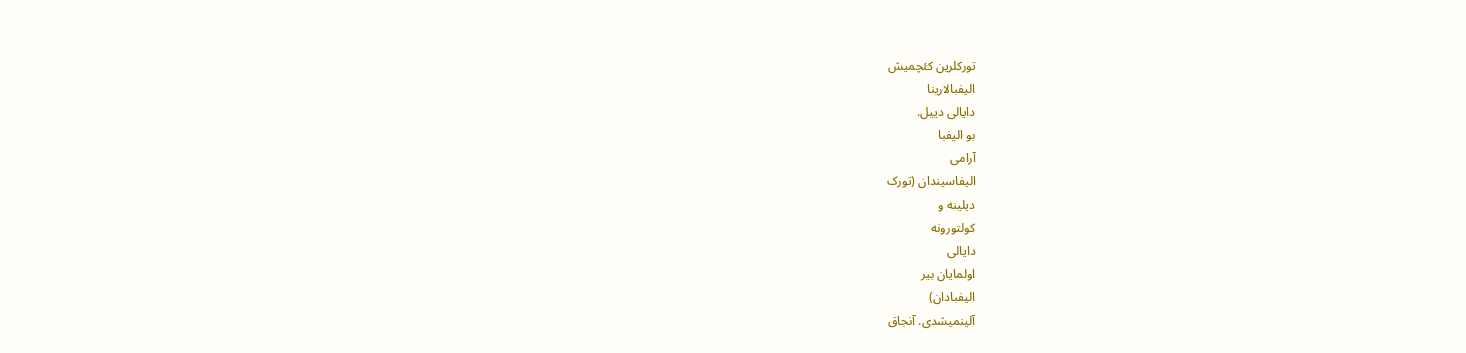تورکلرین کئچمیش
الیفبالارینا
دایالی دییل.
بو الیفبا
آرامی
الیفاسیندان (تورک
دیلینه و
کولتورونه
دایالی
اولمایان بیر
الیفبادان)
آلینمیشدی. آنجاق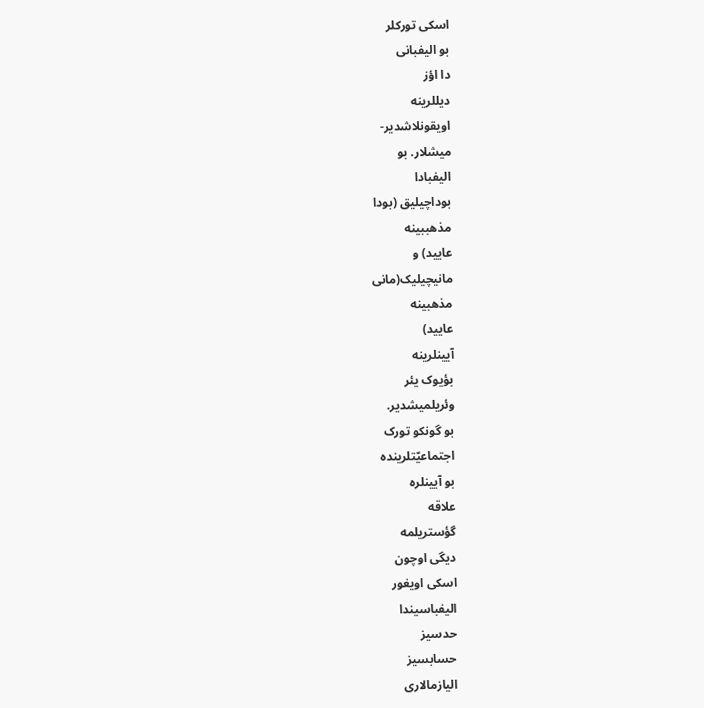اسکی تورکلر
بو الیفبانی
دا اؤز
دیللرینه
اویقونلاشدیر-
میشلار. بو
الیفبادا
بوداچیلیق (بودا
مذهببینه
عایید) و
مانیچیلیک(مانی
مذهبینه
عایید)
آیینلرینه
بؤیوک یئر
وئریلمیشدیر.
بو گونکو تورک
اجتماعیّتلرینده
بو آیینلره
علاقه
گؤستریلمه
دیگی اوچون
اسکی اویغور
الیفباسیندا
حدسیز
حسابسیز
الیازمالاری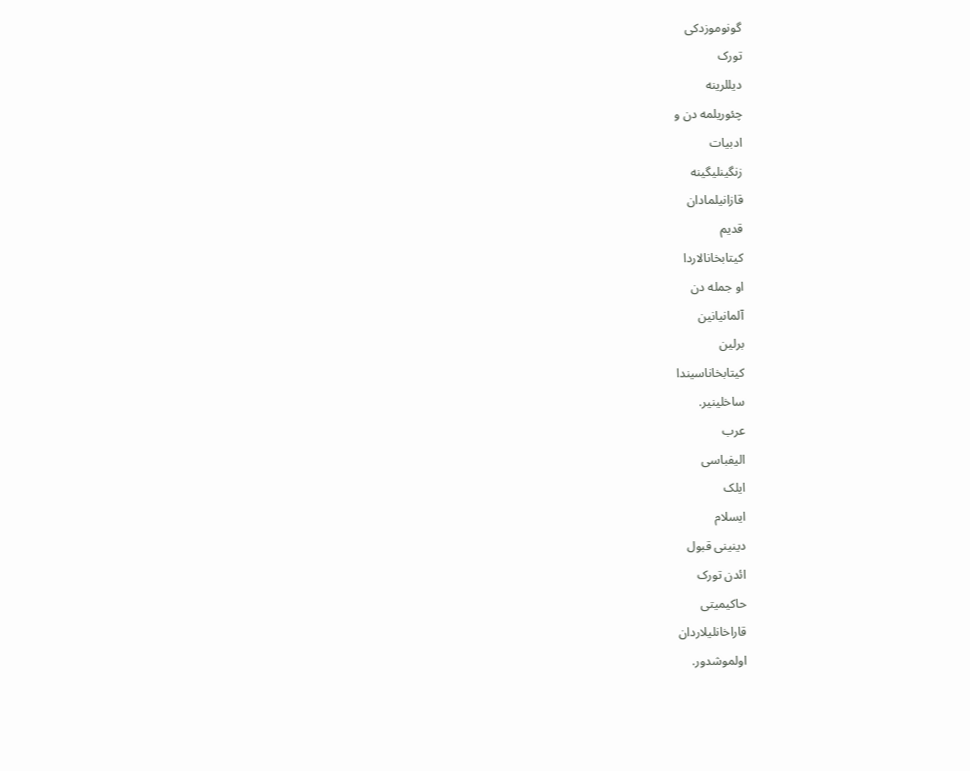گونوموزدکی
تورک
دیللرینه
چئوریلمه دن و
ادبیات
زنگینلیگینه
قازانیلمادان
قدیم
کیتابخانالاردا
او جمله دن
آلمانیانین
برلین
کیتابخاناسیندا
ساخلینیر.
عرب
الیفباسی
ایلک
ایسلام
دینینی قبول
ائدن تورک
حاکیمیتی
قاراخانلیلاردان
اولموشدور.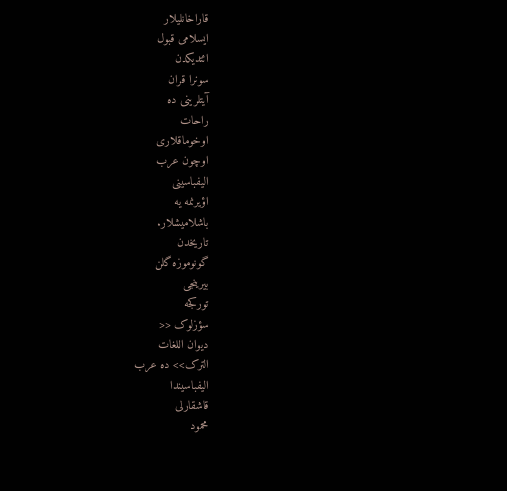قاراخانلیلار
ایسلامی قبول
ائتدیکدن
سونرا قران
آیتلرینی ده
راحات
اوخوماقلاری
اوچون عرب
الیفباسینی
اؤیرنمه یه
باشلامیشلار.
تاریخدن
گونوموزه گلن
بیرینجی
تورکجه
سؤزلوک <<
دیوان اللغات
الترک>> ده عرب
الیفباسیندا
قاشقارلی
محمود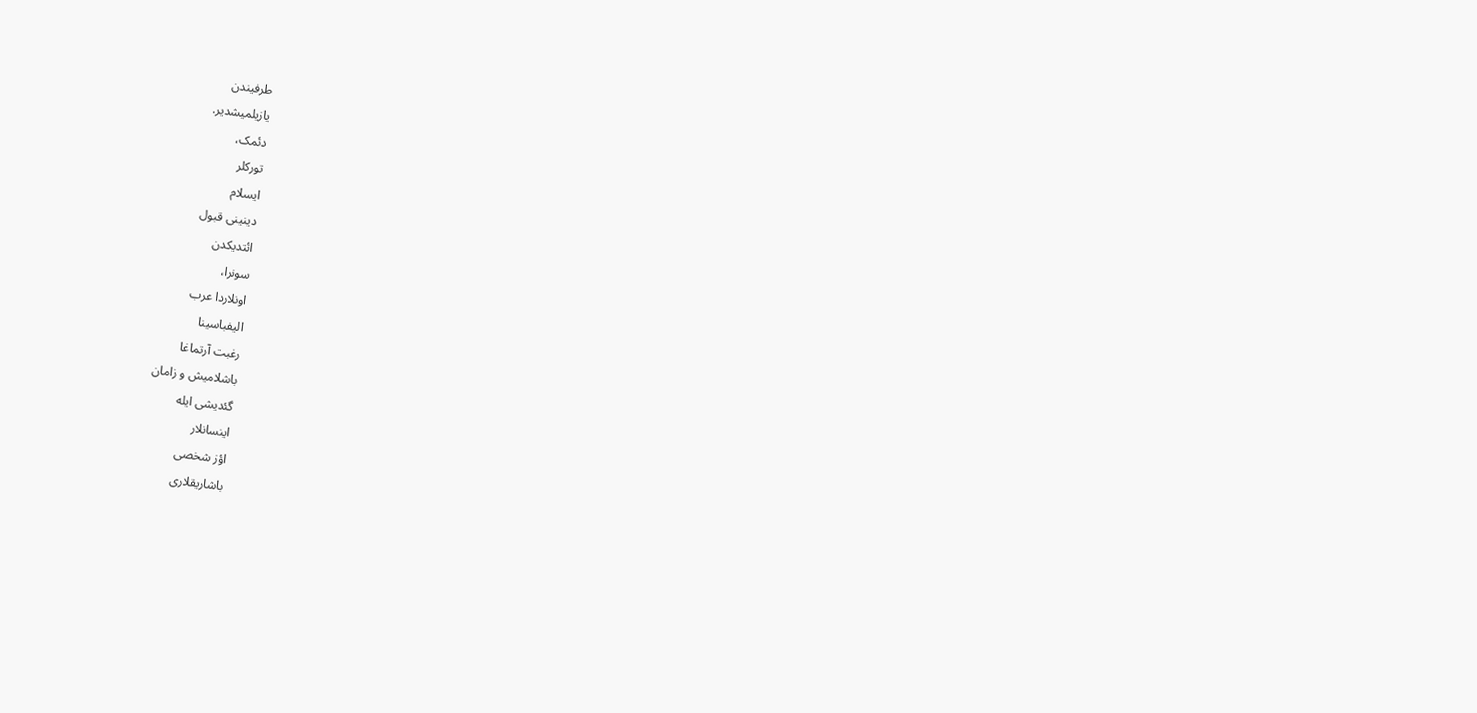طرفیندن
یازیلمیشدیر.
دئمک،
تورکلر
ایسلام
دینینی قبول
ائتدیکدن
سونرا،
اونلاردا عرب
الیفباسینا
رغبت آرتماغا
باشلامیش و زامان
گئدیشی ایله
اینسانلار
اؤز شخصی
باشاریقلاری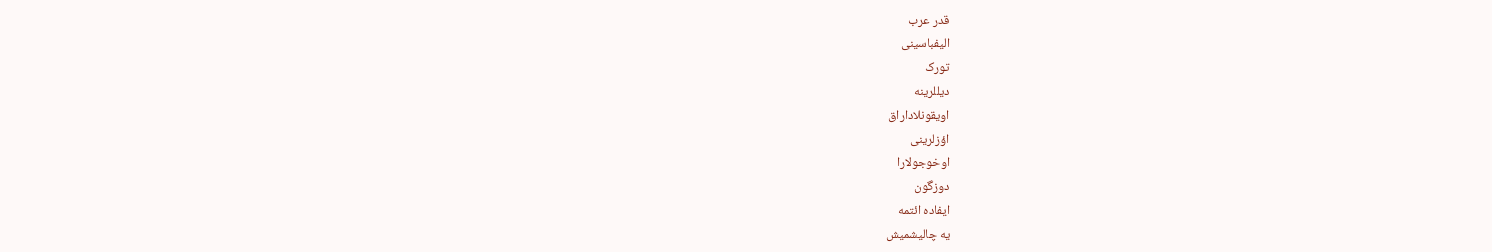قدر عرب
الیفباسینی
تورک
دیللرینه
اویقونلاداراق
اؤزلرینی
اوخوجولارا
دوزگون
ایفاده ائتمه
یه چالیشمیش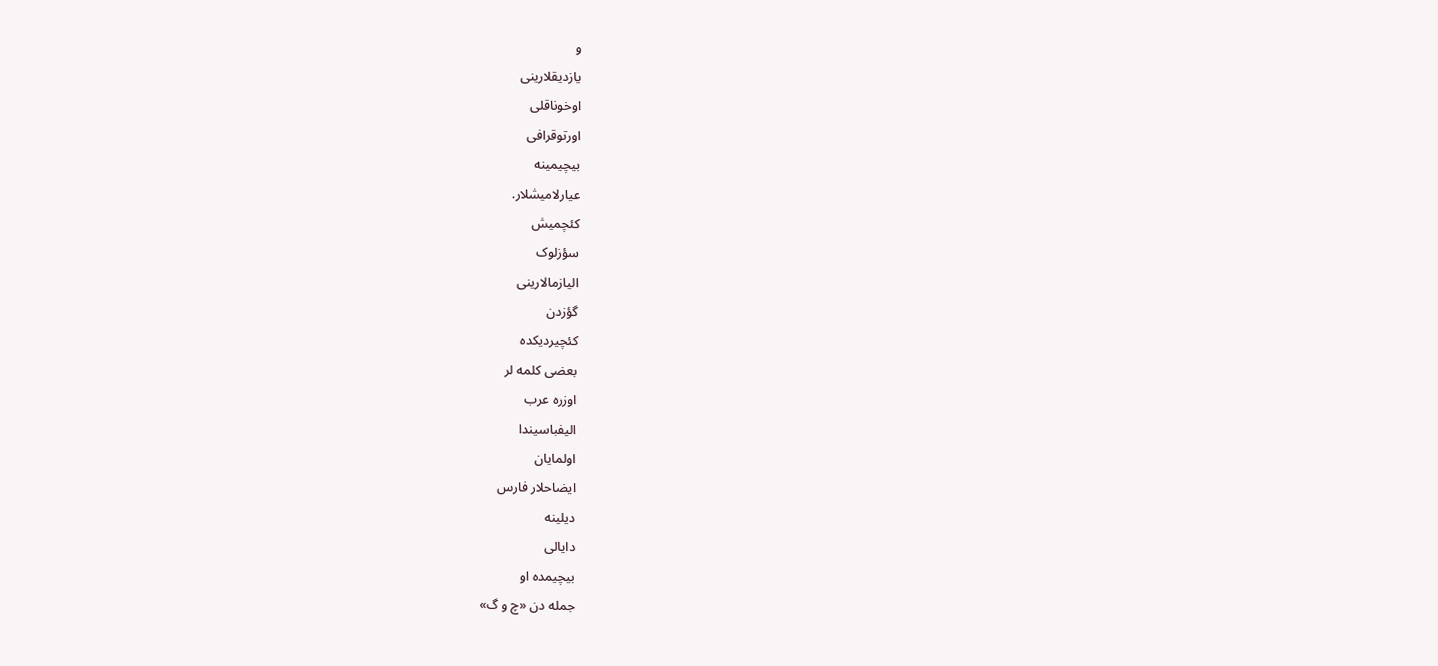و
یازدیقلارینی
اوخوناقلی
اورتوقرافی
بیچیمینه
عیارلامیشلار.
کئچمیش
سؤزلوک
الیازمالارینی
گؤزدن
کئچیردیکده
بعضی کلمه لر
اوزره عرب
الیفباسیندا
اولمایان
ایضاحلار فارس
دیلینه
دایالی
بیچیمده او
جمله دن «چ و گ»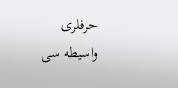حرفلری
واسیطه سی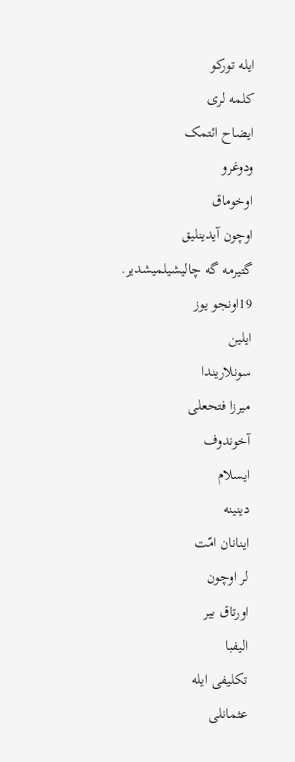ایله تورکو
کلمه لری
ایضاح ائتمک
ودوغرو
اوخوماق
اوچون آیدینلیق
گتیرمه گه چالیشیلمیشدیر.
19اونجو یوز
ایلین
سونلاریندا
میرزا فتحعلی
آخوندوف
ایسلام
دینینه
اینانان امّت
لر اوچون
اورتاق بیر
الیفبا
تکلیفی ایله
عثمانلی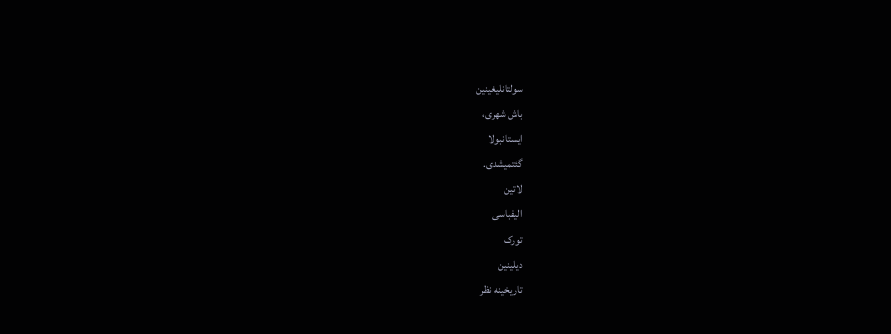سولتانلیغینین
باش شهری،
ایستانبولا
گئتمیشدی.
لاتین
الیفباسی
تورک
دیلینین
تاریخینه نظر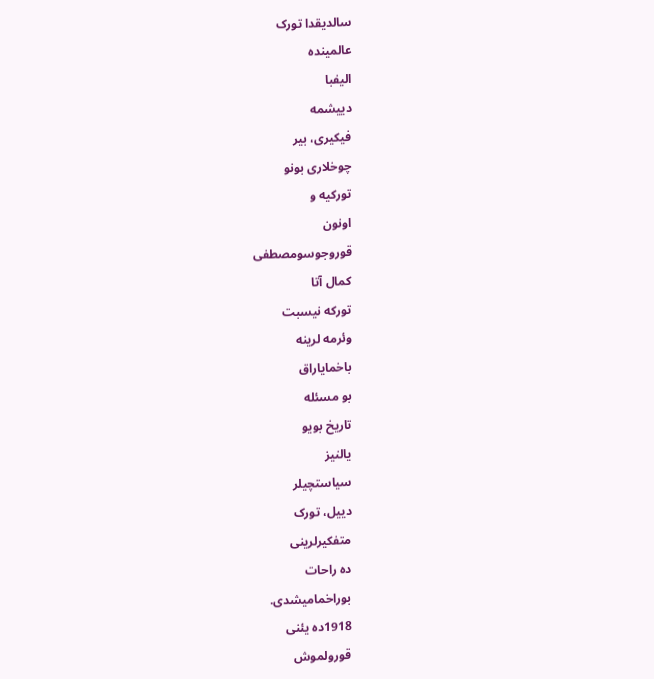سالدیقدا تورک
عالمینده
الیفبا
دییشمه
فیکیری، بیر
چوخلاری بونو
تورکیه و
اونون
قوروجوسومصطفی
کمال آتا
تورکه نیسبت
وئرمه لرینه
باخمایاراق
بو مسئله
تاریخ بویو
یالنیز
سیاستچیلر
دییل، تورک
متفکیرلرینی
ده راحات
بوراخمامیشدی.
1918ده یئنی
قورولموش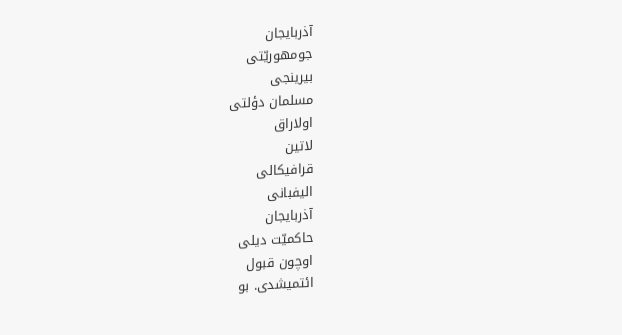آذربایجان
جومهوریّتی
بیرینجی
مسلمان دؤلتی
اولاراق
لاتین
قرافیکالی
الیفبانی
آذربایجان
حاکمیّت دیلی
اوچون قبول
ائتمیشدی. بو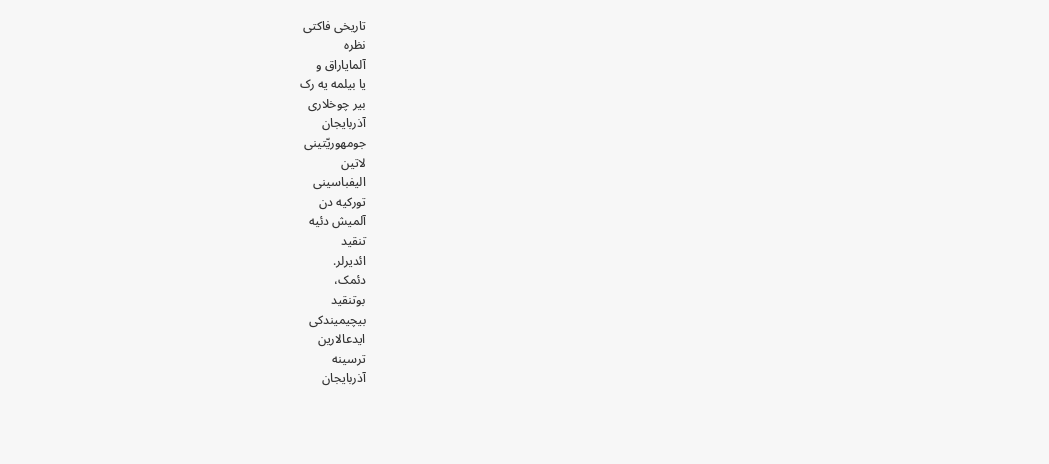تاریخی فاکتی
نظره
آلمایاراق و
یا بیلمه یه رک
بیر چوخلاری
آذربایجان
جومهوریّتینی
لاتین
الیفباسینی
تورکیه دن
آلمیش دئیه
تنقید
ائدیرلر.
دئمک،
بوتنقید
بیچیمیندکی
ایدعالارین
ترسینه
آذربایجان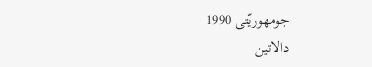جومهوریّتی 1990
دالاتین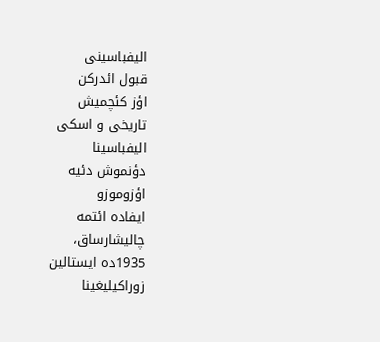الیفباسینی
قبول ائدرکن
اؤز کئچمیش
تاریخی و اسکی
الیفباسینا
دؤنموش دئیه
اؤزوموزو
ایفاده ائتمه
چالیشارساق،
1935ده ایستالین
زوراکیلیغینا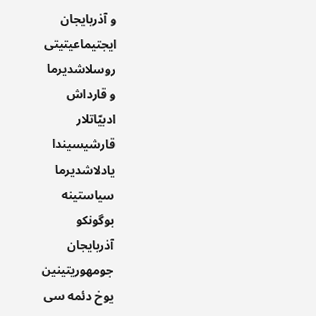و آذربایجان
ایجتیماعیتیتی
روسلاشدیرما
و قارداش
ادبیّاتلار
قارشیسیندا
یادلاشدیرما
سیاستینه
بوگونکو
آذربایجان
جومهوریتینین
یوخ دئمه سی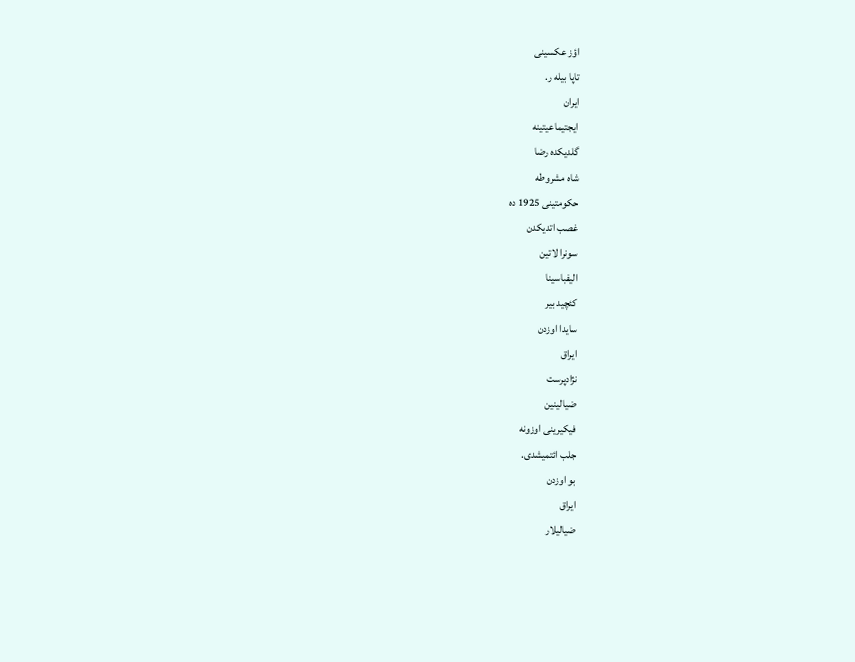اؤز عکسینی
تاپا بیله ر.
ایران
ایجتیماعیتینه
گلدیکده رضا
شاه مشروطه
حکومتینی 1925 ده
غصب اتدیکدن
سونرا لاتین
الیفباسینا
کئچید بیر
سایدا اوزدن
ایراق
نژادپرست
ضیالینین
فیکیرینی اوزونه
جلب ائتمیشدی.
بو اوزدن
ایراق
ضیالیلار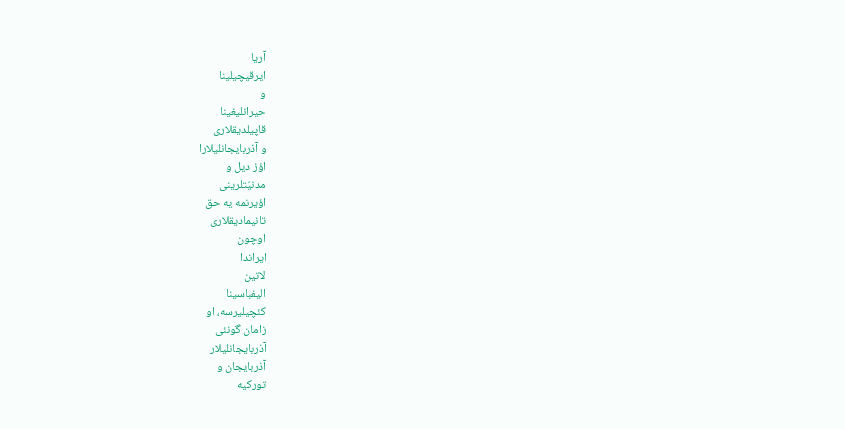آریا
ایرقیچیلینا
و
حیرانلیغینا
قاپیلدیقلاری
و آذربایجانلیلارا
اؤز دیل و
مدنیّتلرینی
اؤیرنمه یه حق
تانیمادیقلاری
اوچون
ایراندا
لاتین
الیفباسینا
کئچیلیرسه، او
زامان گونئی
آذربایجانلیلار
آذربایجان و
تورکیه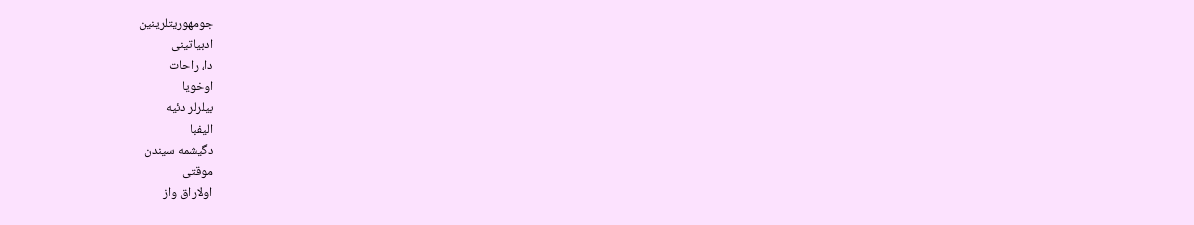جومهوریتلرینین
ادبیاتینی
دا، راحات
اوخویا
بیلرلر دئیه
الیفبا
دگیشمه سیندن
موقتی
اولاراق واز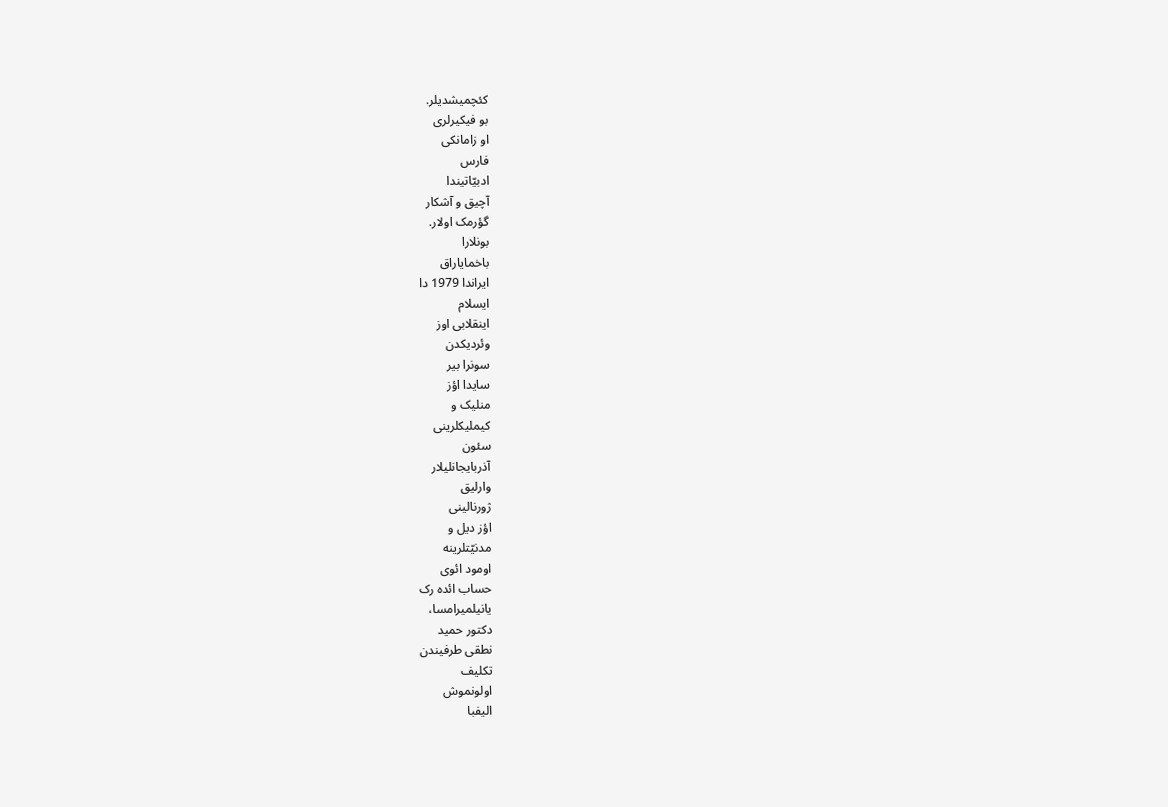کئچمیشدیلر.
بو فیکیرلری
او زامانکی
فارس
ادبیّاتیندا
آچیق و آشکار
گؤرمک اولار.
بونلارا
باخمایاراق
ایراندا 1979 دا
ایسلام
اینقلابی اوز
وئردیکدن
سونرا بیر
سایدا اؤز
منلیک و
کیملیکلرینی
سئون
آذربایجانلیلار
وارلیق
ژورنالینی
اؤز دیل و
مدنیّتلرینه
اومود ائوی
حساب ائده رک
یانیلمیرامسا،
دکتور حمید
نطقی طرفیندن
تکلیف
اولونموش
الیفبا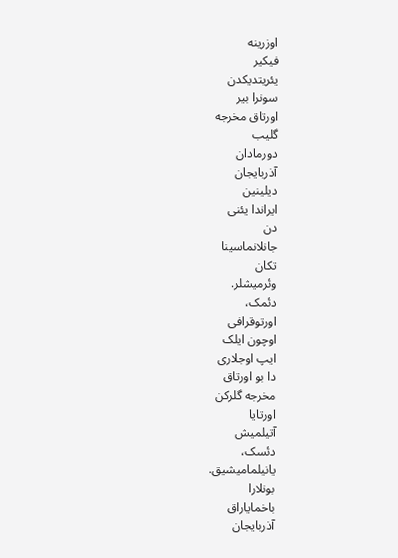اوزرینه
فیکیر
یئریتدیکدن
سونرا بیر
اورتاق مخرجه
گلیب
دورمادان
آذربایجان
دیلینین
ایراندا یئنی
دن
جانلانماسینا
تکان
وئرمیشلر.
دئمک،
اورتوقرافی
اوچون ایلک
ایپ اوجلاری
دا بو اورتاق
مخرجه گلرکن
اورتایا
آتیلمیش
دئسک،
یانیلمامیشیق.
بونلارا
باخمایاراق
آذربایجان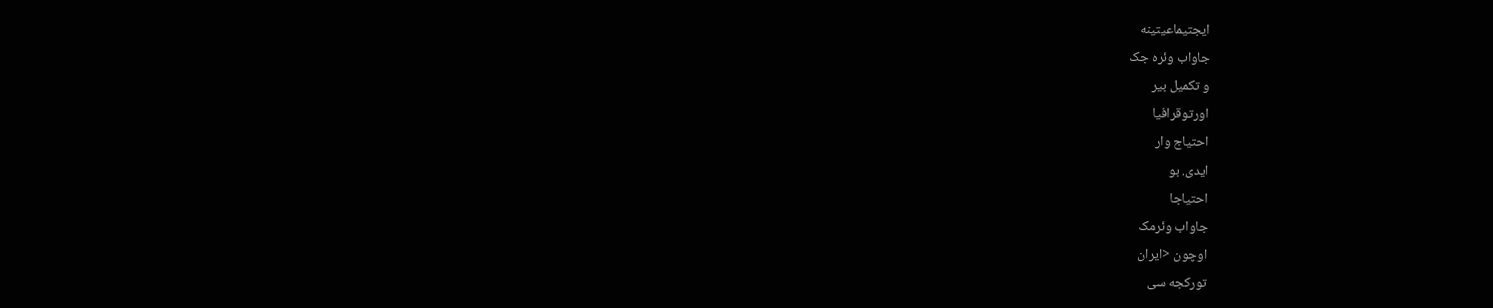ایجتیماعیتینه
جاواب وئره جک
و تکمیل بیر
اورتوقرافیا
احتیاج وار
ایدی. بو
احتیاجا
جاواب وئرمک
اوچون <ایران
تورکجه سی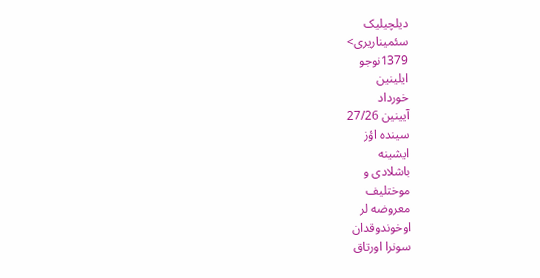دیلچیلیک
سئمیناریری>
1379نوجو
ایلینین
خورداد
آیینین 27/26
سینده اؤز
ایشینه
باشلادی و
موختلیف
معروضه لر
اوخوندوقدان
سونرا اورتاق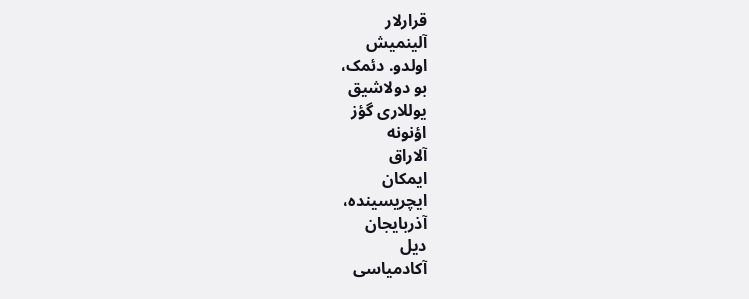قرارلار
آلینمیش
اولدو. دئمک،
بو دولاشیق
یوللاری گؤز
اؤنونه
آلاراق
ایمکان
ایچریسینده،
آذربایجان
دیل
آکادمیاسی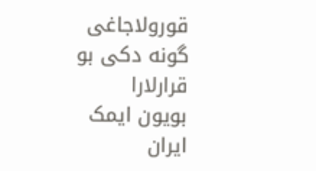قورولاجاغی
گونه دکی بو
قرارلارا
بویون ایمک
ایران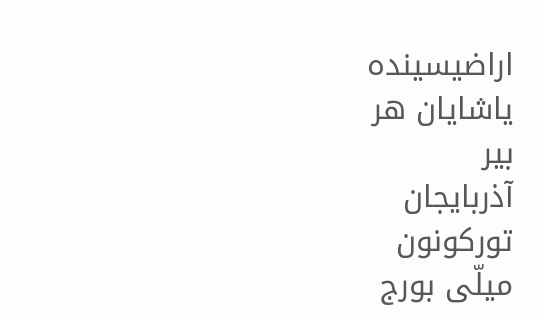اراضیسینده
یاشایان هر
بیر
آذربایجان
تورکونون
میلّی بورج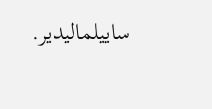ساییلمالیدیر.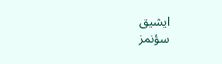ایشیق
سؤنمز